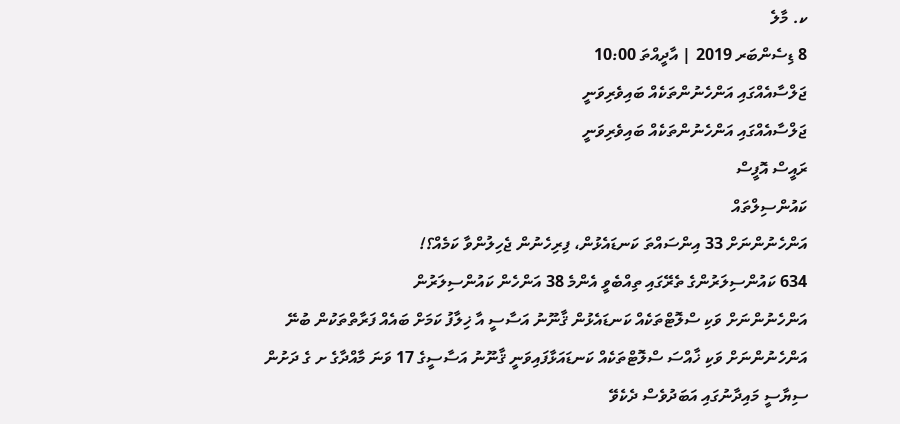ކ. މާލެ
8 ޑިސެންބަރ 2019 | އާދީއްތަ 10:00
ޖަލްސާއެއްގައި އަންހެނުންތަކެއް ބައިވެރިވަނީ
ޖަލްސާއެއްގައި އަންހެނުންތަކެއް ބައިވެރިވަނީ
ރައީސް އޮފީސް
ކައުންސިލްތައް
އަންހެނުންނަށް 33 އިންސައްތަ ކަނޑައެޅުން، ފިރިހެނުން ޖެހިލުންވާ ކަމެއް؟!
634 ކައުންސިލަރުންގެ ތެރޭގައި ތިއްބެވީ އެންމެ 38 އަންހެން ކައުންސިލަރުން
އަންހެނުންނަށް ވަކި ސްލޮޓްތަކެއް ކަނޑައެޅުން ޤާނޫނު އަސާސީ އާ ޚިލާފު ކަމަށް ބައެއް ފަރާތްތަކުން ބުނޭ
އަންހެނުންނަށް ވަކި ޚާއްސަ ސްލޮޓްތަކެއް ކަނޑައަޅާފައިވަނީ ޤާނޫނު އަސާސީގެ 17 ވަނަ މާއްދާގެ ށ ގެ ދަށުން
ސިޔާސީ މައިދާނުގައި އަބަދުވެސް ދެކެވޭ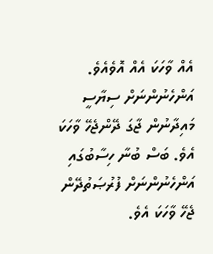އެއް ވާހަކަ އެއް އޮވެއެވެ. އަންހެނުންނަށް ސިޔާސީ މައިދާނުން ޖާގަ ދޭންޖެހޭ ވާހަކަ އެވެ. ބަސް ބުނާ ހިސާބުގައި އަންހެނުންނަށް ފުރުޞަތުދޭން ޖެހޭ ވާހަކަ އެވެ.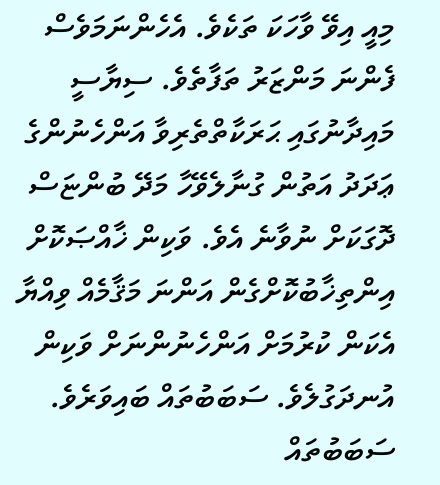މިއީ އިވޭ ވާހަކަ ތަކެވެ. އެހެންނަމަވެސް ފެންނަ މަންޒަރު ތަފާތެވެ. ސިޔާސީ މައިދާނުގައި ޙަރަކާތްތެރިވާ އަންހެނުންގެ ޢަދަދު އަތުން ގުނާލެވޭހާ މަދޭ ބުންޏަސް ދޮގަކަށް ނުވާނެ އެވެ. ވަކިން ޚާއްޞަކޮށް އިންތިޚާބުކޮށްގެން އަންނަ މަޤާމެއް ވިއްޔާ އެކަން ކުރުމަށް އަންހެނުންނަށް ވަކިން އުނދަގުލެވެ. ސަބަބުތައް ބައިވަރެވެ.
ސަބަބުތައް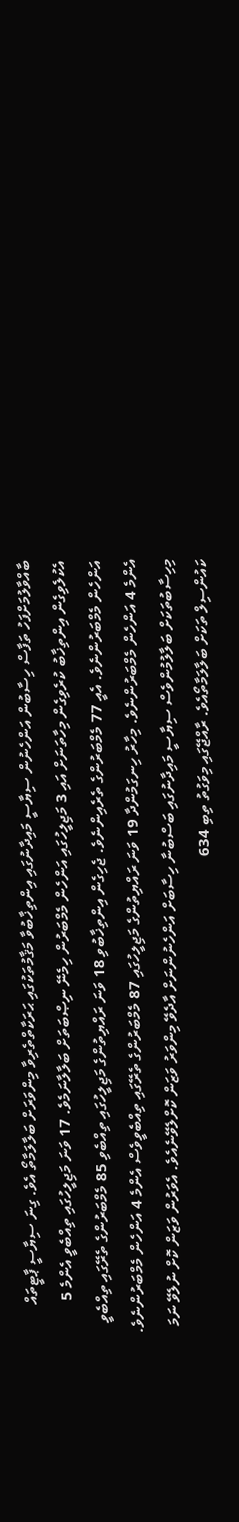ބާއްވާލުމަށްފަހު ތަފާސް ހިސާބުން އަންހެނުން ސިޔާސީ މައިދާނުގައި އިންތިޚާބުވާ މަޤާމުތަކުގައި ޙަރަކާތްތެރިވާ މިންވަރަށް ބަލާލަމާތޯ އެވެ. ގިނަ ސިޔާސީ ޕާޓީތައް އެކުލެވިގެން އިންތިޚާބު ކުރެވިގެން މިހާތަނަށް އައި 3 މަޖިލީހުގައި އަންހެން މެމްބަރުން ހިމެނޭ ނިޞްބަތަށް ބަލާލާނަމެވެ. 17 ވަނަ މަޖިލީހުގައި ތިއްބެވީ އެންމެ 5 އަންހެން މެމްބަރުންނެވެ. އެއީ 77 މެމްބަރުންގެ ތެރެއިންނެވެ. ޖެހިގެން އިންތިޚާބުވި 18 ވަނަ ރައްޔިތުންގެ މަޖިލީހުގައި ތިއްބެވި 85 މެމްބަރުންގެ ތެރޭގައި ތިއްބެވީ އެންމެ 4 އަންހެން މެމްބަރުންނެވެ. މިހާރު ހިނގަމުންދާ 19 ވަނަ ރައްޔިތުންގެ މަޖިލީހުގައި 87 މެމްބަރުންގެ ތެރޭގައި ތިއްބެވީވެސް އެންމެ 4 އަންހެން މެމްބަރުންނެވެ. މިހިސާބުތަކަށް ބަލާލުމުންވެސް ސިޔާސީ މައިދާނުގައި ބަސްބުނާ ހިސާބަށް އަންހެނުންނަށް އާދެވޭ މިންވަރު ވަޒަން ކޮށްލެވޭނެއެވެ. އެވަރުން ވަޒަން ކޮށް ނުލެވޭ ނަމަ ކައުންސިލް ތަކަށް ބަލާލަމާތޯއެވެ. ރާއްޖޭގައި މިވަގުތު ތިބި 634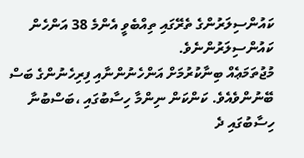ކައުންސިލަރުންގެ ތެރޭގައި ތިއްބެވީ އެންމެ 38 އަންހެން ކައުންސިލަރުންނެވެ.
މުޖުތަމަޢެއް ބިނާކުރުމަށް އަންހެނުންނާއި ފިރިހެނުންގެ ބަސް ބޭނުންވެއެވެ. ކަންކަން ނިންމާ ހިސާބުގައި ،ބަސްބުނާ ހިސާބުގައި ދެ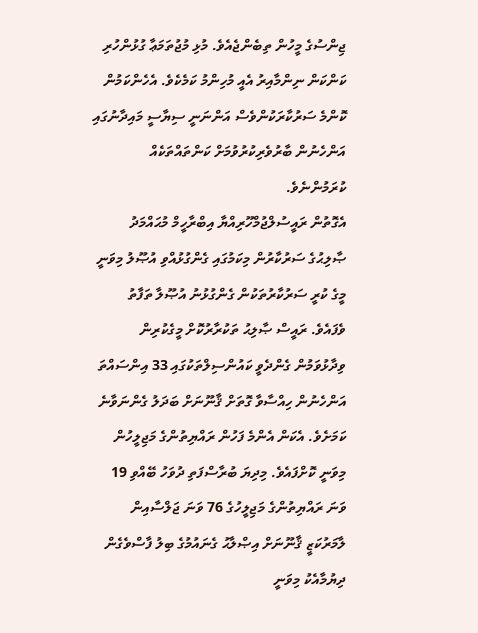ޖިންސުގެ މީހުން ތިބެންޖެއެވެ. މުޅި މުޖުތަމަޢާ ގުޅުންހުރި ކަންކަން ނިންމާއިރު އެއީ މުހިންމު ކަމެކެވެ. އެހެންކަމުން ކޮންމެ ސަރުކާރަކުންވެސް އަންނަނީ ސިޔާސީ މައިދާނުގައި އަންހެނުން ބާރުވެރިކުރުވުމަށް ކަންތައްތަކެއް ކުރަމުންނެވެ.
އެގޮތުން ރައީސުލްޖުމްހޫރިއްޔާ އިބްރާހީމް މުޙައްމަދު ޞާލިޙުގެ ސަރުކާރުން މިކަމުގައި ގެންގުޅުއްވި އުޞޫލު މިވަނީ މީގެ ކުރީ ސަރުކާރުތަކުން ގެންގުޅުނު އުޞޫލާ ތަފާތު ވެފައެވެ. ރައީސް ޞާލިޙު ތަކުރާރުކޮށް މީގެކުރިން ވިދާޅުވަމުން ގެންދެވީ ކައުންސިލްތަކުގައި 33 އިންސައްތަ އަންހެނުން ހިއްސާވާ ގޮތަށް ޤާނޫނަށް ބަދަލު ގެންނަވާނެ ކަމަށެވެ. އެކަން އެންމެ ފަހުން ރައްޔިތުންގެ މަޖިލީހުން މިވަނީ ކޮށްފައެވެ. މިދިޔަ ބުރާސްފަތި ދުވަހު ބޭއްވި 19 ވަނަ ރައްޔިތުންގެ މަޖިލީހުގެ 76 ވަނަ ޖަލްސާއިން ލާމަރުކަޒީ ޤާނޫނަށް އިޞްލާޙު ގެނައުމުގެ ބިލު ފާސްވެގެން ދިޔުމާއެކު މިވަނީ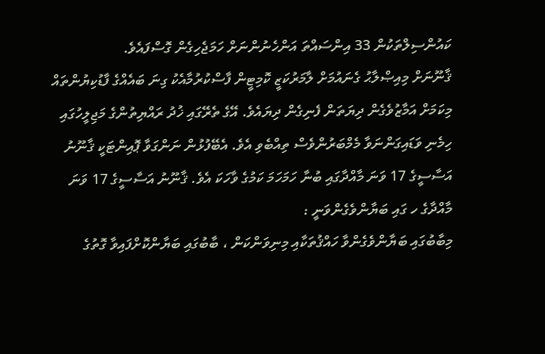ކައުންސިލްތަކުން 33 އިންސައްތަ އަންހެނުންނަށް ހަމަޖެހިގެން ގޮސްފައެވެ.
ޤާނޫނަށް މިއިޞްލާޙު ގެނައުމަށް ލާމަރުކަޒީ ކޮމިޓީން ފާސްކުރުމާއެކު ގިނަ ބައެއްގެ ފާޑުކިޔުންތައް މިކަމަށް އަމާޒުވެގެން ދިޔަތަން ފެނިގެން ދިޔައެވެ. އޭގެ ތެރޭގައި ޚުދު ރައްޔިތުންގެ މަޖިލީހުގައި ހިމެނި ވަޑައިގަންނަވާ މެމްބަރުންވެސް ތިއްބެވި އެވެ. އެބޭފުޅުން ނަންގަވާ ޕޮއިންޓަކީ ޤާނޫނު އަސާސީގެ 17 ވަނަ މާއްދާގައި ބުނާ ހަމަހަމަ ކަމުގެ ވާހަކަ އެވެ. ޤާނޫނު އަސާސީގެ 17 ވަނަ މާއްދާގެ ހ ގައި ބަޔާންވެގެންވަނީ :
މިބާބުގައި ބަޔާންވެގެންވާ ހައްޤުތަކާއި މިނިވަންކަން ، ބާބުގައި ބަޔާންކޮށްފައިވާ ގޮތުގެ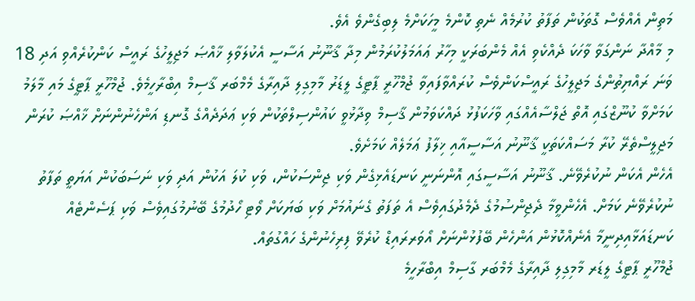މަތިން އެއްވެސް ގޮތަކުން ތަފާތު ކުރުމެއް ނެތި ކޮންމެ މީހަކަށްމެ ލިބިގެންވެ އެވެ.
މި މާއްދާ ނަންގަވާ ވާހަކަ ދެއްކެވި އެއް މެންބަރަކީ މިހާރު ޢައަމަލުކުރަމުން މިދާ ޤާނޫނު އަސާސީ އެކުލަވާލި ޚާއްޞަ މަޖިލީހުގެ ރައީސް ކަންކުރެއްވި އަދި 18 ވަނަ ރައްޔިތުންގެ މަޖިލީހުގެ ރައީސްކަންވެސް ކުރައްވާފައިވާ ޖުމްހޫރީ ޕާޓީގެ ލީޑަރު މާމިގިލި ދާއިރާގެ މެމްބަރ ޤާސިމް އިބްރާހީމެވެ. ޖުމްހޫރީ ޕާޓީގެ މައި މާލަމު ކަމަށްވާ ކުނޫޒްގައި އޮތް ޖަލްސާއެއްގައި ވާހަކަފުޅު ދައްކަވަމުން ޤާސިމް ވިދާޅުވީ ކައުންސިލްތަކުން ވަކި ޢަދަދެއްގެ ގޮނޑި އަންހެނުންނަށް ޚާއްޞަ ކުރަން މަޖިލީސްތެރޭ ކުރާ މަސައްކަތަކީ ޤާނޫނު އަސާސީއާއި ޚިލާފު ޢަމަލެއް ކަމަށެވެ.
އެހެން އެކަން ނުކުރެވޭނެ. ޤާނޫނު އަސާސީގައި އޮންނަނީ ކަނޑައެޅިގެން ވަކި ޖިންސަކުން، ވަކި ކުލަ އަކުން އަދި ވަކި ނަސަބަކުން އަޔަތީ ތަފާތު ނުކުރެވޭނެ ކަމަށް. އެހެންވީމާ ދެޖިންސުމުގެ ދެމެދުގައިވެސް އެ ތަފަތު ގެނައުމަށް ވަކި ބަޔަކަށް ވޯޓި ހޯދުމުގެ ބޭނުމުގައިވެސް ވަކި ޕަސެންޓެއް ކަނޑައަޅާއިދިނީމާ އެނެއްކޮޅުން އަންހެން ބޭފުޅުންނަށް އޯވަރރައިޑް ކުރެވޭ ފިރިހެނުންގެ ހައްގުތައް.
ޖުމްހޫރީ ޕާޓީގެ ލީޑަރ މާމިގިލި ދާއިރާގެ މެމްބަރ ގާސިމް އިބްރާހީމެ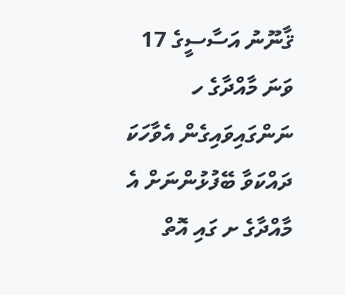ޤާނޫނު އަސާސީގެ 17 ވަނަ މާއްދާގެ ހ ނަންގައިވައިގެން އެވާހަކަ ދައްކަވާ ބޭފުޅުންނަށް އެ މާއްދާގެ ށ ގައި އޮތް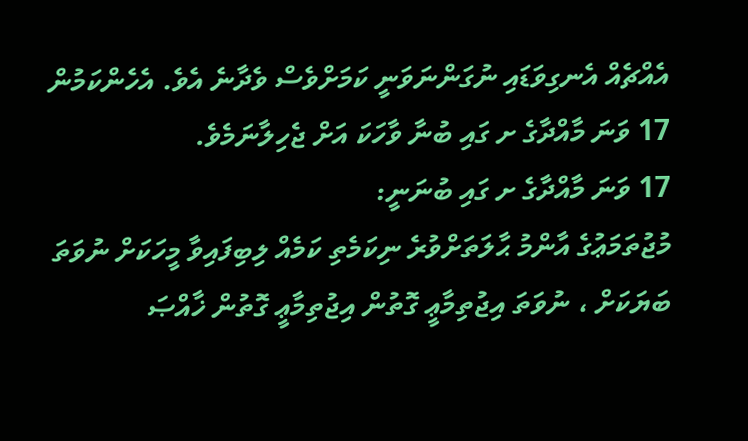އެއްޗެއް އެނގިވަޑައި ނުގަންނަވަނީ ކަމަށްވެސް ވެދާނެ އެވެ. އެހެންކަމުން 17 ވަނަ މާއްދާގެ ށ ގައި ބުނާ ވާހަކަ އަށް ޖެހިލާނަމެވެ.
17 ވަނަ މާއްދާގެ ށ ގައި ބުނަނީ:
މުޖުތަމަޢުގެ އާންމު ޙާލަތަށްވުރެ ނިކަމެތި ކަމެއް ލިބިފައިވާ މީހަކަށް ނުވަތަ ބަޔަކަށް ، ނުވަތަ އިޖުތިމާޢީ ގޮތުން އިޖުތިމާޢީ ގޮތުން ޚާއްޞަ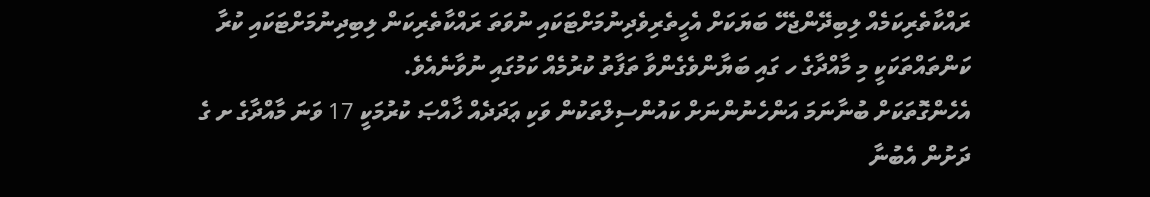ރައްކާތެރިކަމެއް ލިބިދޭންޖެހޭ ބަޔަކަށް އެހީތެރިވެދިނުމަށްޓަކައި ނުވަތަ ރައްކާތެރިކަން ލިބިދިނުމަށްޓަކައި ކުރާ ކަންތައްތަކަކީ މި މާއްދާގެ ހ ގައި ބަޔާންވެގެންވާ ތަފާތު ކުރުމެއް ކަމުގައި ނުވާނެއެވެ.
އެހެންގޮތަކަށް ބުނާނަމަ އަންހެނުންނަށް ކައުންސިލްތަކުން ވަކި ޢަދަދެއް ޚާއްޞަ ކުރުމަކީ 17 ވަނަ މާއްދާގެ ށ ގެ ދަށުން އެބުނާ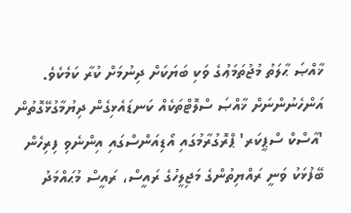ޚާއްޞަ ޙާލަތު މުޖުތަމަޢުގެ ވަކި ބަޔަކަށް ދިނުމަށް ކުރާ ކަމެކެވެ.
އަންހެނުންނަށް ޚާއްޞަ ސްލޮޓްތަކެއް ކަނޑައެޅިގެން ދިޔުމާގުޅޭގޮތުން 'އާސްކް ސްޕީކަރ' ޕްރޮގުރާމުގައި އޯޑިއަންސްގައި އިންނެވި ފިރިހެން ބޭފުޅަކު ވަނީ ރައްޔިތުންގެ މަޖިލީހުގެ ރައީސް، ރައީސް މުޙައްމަދު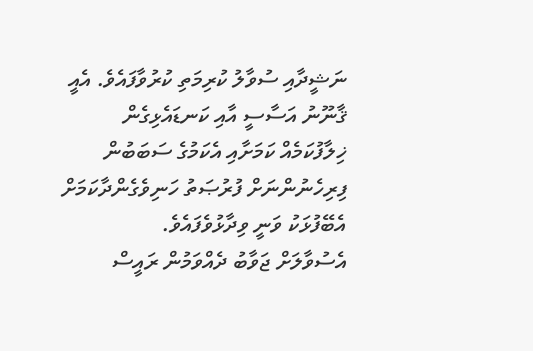ނަޝީދާއި ސުވާލު ކުރިމަތި ކުރުވާފައެވެ. އެއީ ޤާނޫނު އަސާސީ އާއި ކަނޑައެޅިގެން ޚިލާފުކަމެއް ކަމަށާއި އެކަމުގެ ސަބަބުން ފިރިހެނުންނަށް ފުރުޞަތު ހަނިވެގެންދާކަމަށް އެބޭފުޅަކު ވަނީ ވިދާޅުވެފައެވެ.
އެސުވާލަށް ޖަވާބު ދެއްވަމުން ރައީސް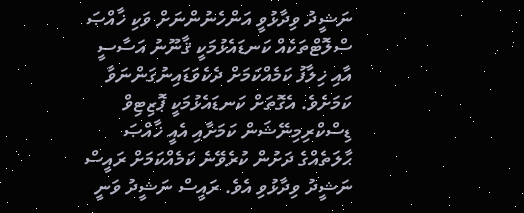ނަޝީދު ވިދާޅުވީ އަންހެނުންނަށް ވަކި ޚާއްޞަ ސްލޮޓްތަކެއް ކަނޑައެޅުމަކީ ޤާނޫނު އަސާސީ އާއި ޚިލާފު ކަމެއްކަމަށް ދެކެވަޑައިނުގަންނަވާ ކަމަށެވެ. އެގޮތަށް ކަނޑައެޅުމަކީ ޕޮޒިޓިވް ޑިސްކްރިމިނޭޝަން ކަމަށާއި އެއީ ޚާއްޞަ ޙާލަތެއްގެ ދަށުން ކުރެވޭނެ ކަމެއްކަމަށް ރައީސް ނަޝީދު ވިދާޅުވި އެވެ. ރައީސް ނަޝީދު ވަނީ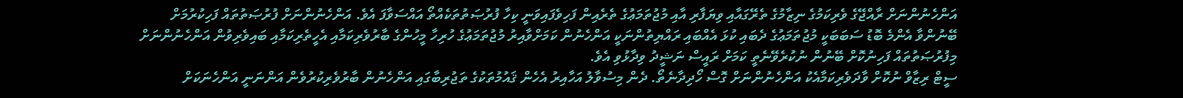އަންހެނުންނަށް ރާއްޖޭގެ ވެރިކަމުގެ ނިޒާމުގެ ތެރޭގައާއި ވިޔަފާރި އާއި މުޖުތަމަޢުގެ ތެރެއިން ފަހިވެފައިވަނީ ކިހާ ފުރުޞަތުތަކެއްތޯ އައްސަވާފަ އެވެ. އަންހެނުންނަށް ފުރުޞަތުތައް ފަހިކުރުމަށް ބޭނުންވާ އެންމެ ބޮޑު ސަބަބަކީ މުޖުތަމަޢުގެ ދެބައި ކުޅަ އެއްބައި ރައްޔިތުންނަކީ އަންހެނުން ކަމަށްވާއިރު މުޖުތަމަޢުގެ ހުރިހާ މީހުންގެ ބާރުވެރިކަމާއި އެހީތެރިކަމާއި ބައިވެރިވުން އަންހެނުންނަށް މިފުރުޞަތުތައް ފަހިނުކޮށް ބޭނުން ނުކުރެވޭނެތީ ކަމަށް ރައީސް ނަޝީދު ވިދާޅުވި އެވެ.
ސީޓް ރިޒާވް ނުކޮށް ވާދަވެރިކަމާއެކު އަންހެނުންނަށް ގޮސް ހޯދިދާނެތޯ. ދެން މިސުވާލު އަހާއިރު އެހެން ޤައުމުތަކުގެ ތަޖުރިބާގައި އަންހެނުން ބާރުވެރިކުރުވެން އަންނަނީ އަންހެނަކަށް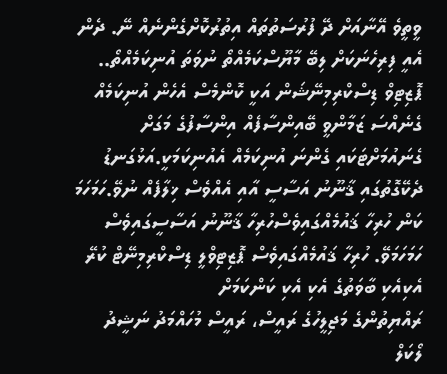ވީތީވެ އޭނާއަށް ދޭ ފުރުސަތުތައް އިތުރުކޮށްގެންނެއް ނޭ. ދެން އެއީ ފިރިހެނަކަށް ލިބޭ މާޔޫސްކަމެއްތޯ ނުވަތަ އުނިކަމެއްތޯ.. ޕޮޒިޓިވް ޑިސްކްރިމިނޭޝަން އަކީ ކޮންމެސް އެހެން އުނިކަމެއް ގެނެއްސަ ޒަމާންވީ ބޭއިންސާފެއް އިންސާފުގެ މަގަށް ގެނައުމަށްޓަކައި ގެންނަ އުނިކަމެއް އެއުނިކަމަކީ.އަޅުގަނޑު ދެކޭގޮތުގައި ޤާނޫނު އަސާސީ އާއި އެއްވެސް ޚިލާފެއް ނުވޭ.ހަމަހަމަ ކަން ހުރިހާ ޤައުމެއްގައިވެސްހުރިހާ ޤާނޫނު އަސާސީގައިވެސް ހަމަހަމަވޭ. ހުރިހާ ޤައުމެއްގައިވެސް ޕޮޒިޓިވްލީ ޑިސްކްރިމިނޭޓް ކުރޭ އެކިއެކި ބާވަތުގެ އެކި އެކި ކަންކަމަށް
ރައްޔިތުންގެ މަޖިލީހުގެ ރައީސް، ރައީސް މުހައްމަދު ނަޝީދު
ލޯކަލް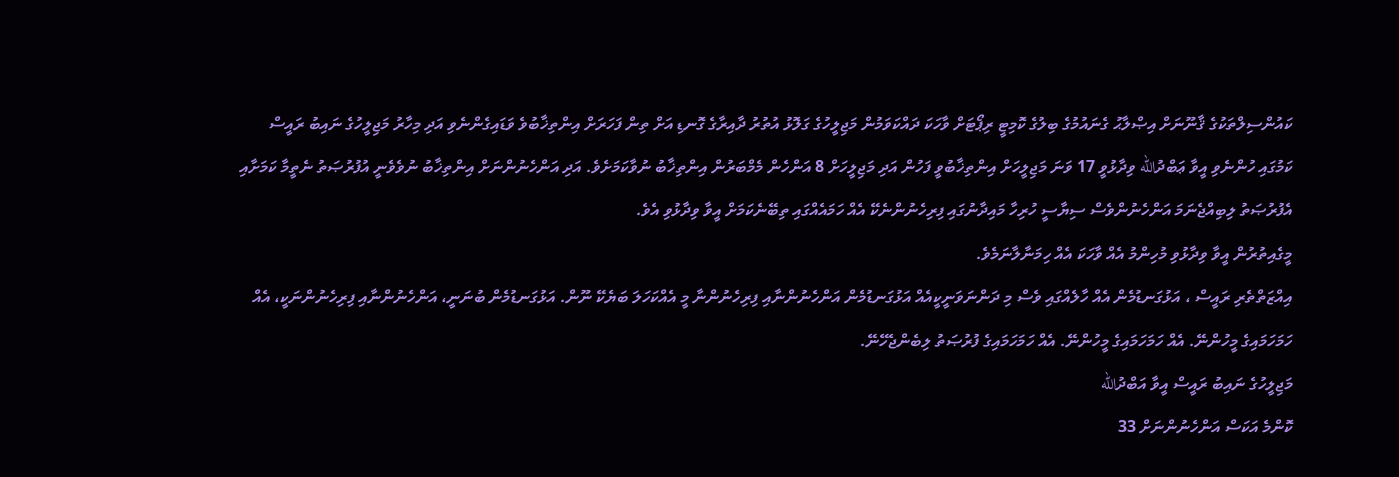ކައުންސިލްތަކުގެ ޤާނޫނަށް އިޞްލާޙު ގެނައުމުގެ ބިލުގެ ކޮމިޓީ ރިޕޯޓަށް ވާހަކަ ދައްކަވަމުން މަޖިލީހުގެ ގަލޮޅު އުތުރު ދާއިރާގެ ގޮނޑި އަށް ތިން ފަހަރަށް އިންތިޚާބުވެ ވަޑައިގެންނެވި އަދި މިހާރު މަޖިލީހުގެ ނައިބު ރައީސް ކަމުގައި ހުންނެވި އީވާ ޢަބްދުالله ވިދާޅުވީ 17 ވަނަ މަޖިލީހަށް އިންތިޚާބުވީ ފަހުން އަދި މަޖިލީހަށް 8 އަންހެން މެމްބަރުން އިންތިޚާބު ނުވާކަމަށެވެ. އަދި އަންހެނުންނަށް އިންތިޚާބު ނުވެވެނީ އުފުރުޞަތު ނެތީމާ ކަމަށާއި އެފުރުޞަތު ލިބިއްޖެނަމަ އަންހެނުންވެސް ސިޔާސީ ހުރިހާ މައިދާނުގައި ފިރިހެނުންނެކޭ އެއް ހަމައެއްގައި ތިބޭނެކަމަށް އީވާ ވިދާޅުވި އެވެ.
މީގެއިތުރުން އީވާ ވިދާޅުވި މުހިންމު އެއް ވާހަކަ އެއް ހިމަނާލާނަމެވެ.
އިއްޒަތްތެރި ރައީސް ، އަޅުގަނޑުމެން އެއް ހާލެއްގައި ވެސް މި ދަންނަވަނީކީއެއް އަޅުގަނޑުމެން އަންހެނުންނާއި ފިރިހެނުންނާ މީ އެއްކަހަލަ ބަޔެކޭ ނޫން. އަޅުގަނޑުމެން ބުނަނީ، އަންހެނުންނާއި ފިރިހެނުންނަކީ، އެއް ހަމަހަމައިގެ މީހުންނޭ. އެއް ހަމަހަމައިގެ މީހުންނޭ. އެއް ހަމަހަމައިގެ ފުރުޞަތު ލިބެންޖެހޭނޭ.
މަޖިލީހުގެ ނައިބު ރައީސް އީވާ އަބްދުالله
ކޮންމެ އަކަސް އަންހެނުންނަށް 33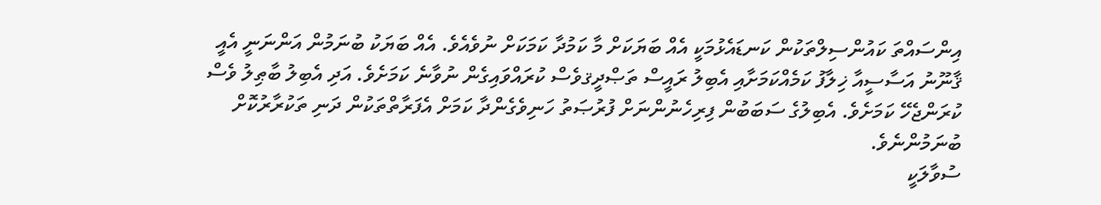އިންސައްތަ ކައުންސިލްތަކުން ކަނޑައެޅުމަކީ އެއް ބަޔަކަށް މާ ކަމުދާ ކަމަކަށް ނުވެއެވެ. އެއް ބަޔަކު ބުނަމުން އަންނަނީ އެއީ ޤާނޫނު އަސާސީއާ ޚިލާފު ކަމެއްކަމަށާއި އެބިލު ރައީސް ތަޞްދީޤވެސް ކުރައްވައިގެން ނުވާނެ ކަމަށެވެ. އަދި އެބިލު ބާޠިލު ވެސް ކުރަންޖެހޭ ކަމަށެވެ. އެބިލުގެ ސަބަބުން ފިރިހެނުންނަށް ފުރުޞަތު ހަނިވެގެންދާ ކަމަށް އެފަރާތްތަކުން ދަނި ތަކުރާރުކޮށް ބުނަމުންނެވެ.
ސުވާލަކީ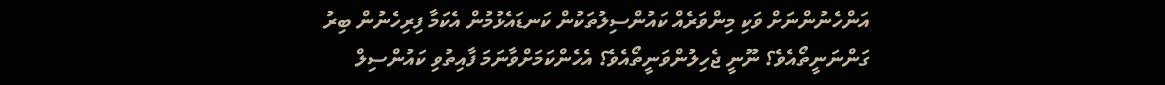އަންހެނުންނަށް ވަކި މިންވަރެއް ކައުންސިލުތަކުން ކަނޑައެޅުމުން އެކަމާ ފިރިހެނުން ބިރު ގަންނަނީތޯއެވެ؟ ނޫނީ ޖެހިލުންވަނީތޯއެވެ؟ އެހެންކަމަށްވާނަމަ ފާއިތުވި ކައުންސިލް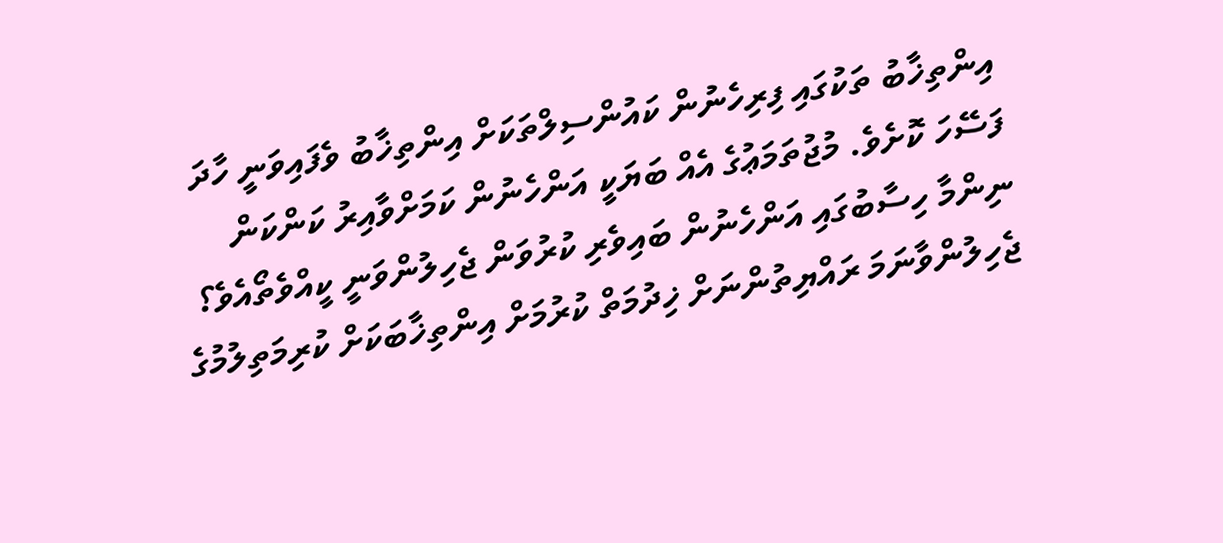އިންތިޚާބު ތަކުގައި ފިރިހެނުން ކައުންސިލްތަކަށް އިންތިޚާބު ވެފައިވަނީ ހާދަ ފަސޭހަ ކޮށެވެ. މުޖުތަމަޢުގެ އެއް ބަޔަކީ އަންހެނުން ކަމަށްވާއިރު ކަންކަން ނިންމާ ހިސާބުގައި އަންހެނުން ބައިވެރި ކުރުވަން ޖެހިލުންވަނީ ކީއްވެތޯއެވެ؟ ޖެހިލުންވާނަމަ ރައްޔިތުންނަށް ޚިދުމަތް ކުރުމަށް އިންތިޚާބަކަށް ކުރިމަތިލުމުގެ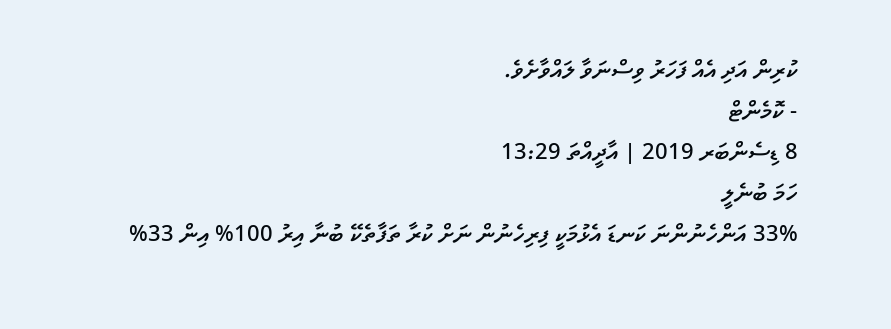ކުރިން އަދި އެއް ފަހަރު ވިސްނަވާ ލައްވާށެވެ.
- ކޮމެންޓް
8 ޑިސެންބަރ 2019 | އާދީއްތަ 13:29
ހަމަ ބުނެލީ
33% އަންހެނުންނަ ކަނޑަ އެޅުމަކީ ފިރިހެނުން ނަށް ކުރާ ތަފާތެކޭ ބުނާ އިރު 100% އިން 33%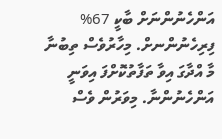އަންހެނުންނަށް ބާކީ 67% ފިރިހެނުންނށް. މިހާރުވެސް ތިބުނާ މާ އްދާގަ އިވާ ތަފާތުކޮށްފަ އިވަނީ އަންހެނުންނާ. މިވަރުން ވެސް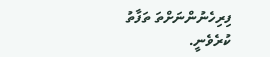ފިރިހެނުންނަށްތަ ތަފާތު ކުރެވެނީ.